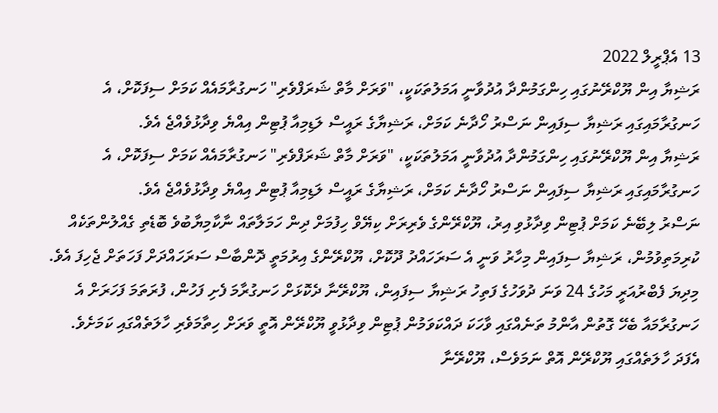13 އެޕްރީލް 2022
ރަޝިޔާ އިން ޔޫކްރޭނުގައި ހިންގަމުންދާ އުދުވާނީ އަމަލުތަކަކީ، "ވަރަށް މާތް ޝަރަފްވެރި" ހަނގުރާމައެއް ކަމަށް ސިފަކޮށް، އެ ހަނގުރާމައިގައި ރަޝިޔާ ސިފައިން ނަސްރު ހޯދާނެ ކަމަށް، ރަޝިޔާގެ ރައީސް ލަޑިމިއާ ޕުޓިން އިއްޔެ ވިދާޅުވެއްޖެ އެވެ.
ރަޝިޔާ އިން ޔޫކްރޭނުގައި ހިންގަމުންދާ އުދުވާނީ އަމަލުތަކަކީ، "ވަރަށް މާތް ޝަރަފްވެރި" ހަނގުރާމައެއް ކަމަށް ސިފަކޮށް، އެ ހަނގުރާމައިގައި ރަޝިޔާ ސިފައިން ނަސްރު ހޯދާނެ ކަމަށް، ރަޝިޔާގެ ރައީސް ލަޑިމިއާ ޕުޓިން އިއްޔެ ވިދާޅުވެއްޖެ އެވެ.
ނަސްރު ލިބޭނެ ކަމަށް ޕުޓިން ވިދާޅުވި އިރު، ޔޫކްރޭންގެ ވެރިރަށް ކިޔޭވް ހިފުމަށް ދިން ހަމަލާތައް ނާކާމިޔާބުވެ ބޮޑެތި ގެއްލުންތަކެއް ކުރިމަތިވުމުން، ރަޝިޔާ ސިފައިން މިހާރު ވަނީ އެ ސަރަހައްދު ދޫކޮށް، ޔޫކްރޭންގެ އިރުމަތީ ދޮންބާސް ސަރަހައްދަށް ފަހަތަށް ޖެހިފަ އެވެ. މިދިޔަ ފެބްރުއަރީ މަހުގެ 24 ވަނަ ދުވަހުގެ ފަތިހު ރަޝިޔާ ސިފައިން، ޔޫކްރޭނާ ދެކޮޅަށް ހަނގުރާމަ ފެށި ފަހުން، ފުރަތަމަ ފަހަރަށް އެ ހަނގުރާމައާ ބެހޭ ގޮތުން އާންމު ތަނެއްގައި ވާހަކަ ދައްކަވަމުން ޕުޓިން ވިދާޅުވީ ޔޫކްރޭން އޮތީ ވަރަށް ހިތާމަވެރި ހާލަތެއްގައި ކަމަށެވެ.
އެފަދަ ހާލަތެއްގައި ޔޫކްރޭން އޮތް ނަމަވެސް، ޔޫކްރޭނާ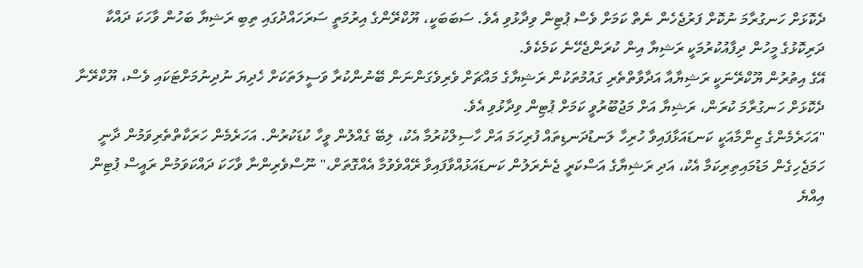ދެކޮޅަށް ހަނގުރާމަ ނުކޮށް ފަރުޖެހެން ނެތް ކަމަށް ވެސް ޕުޓިން ވިދާޅުވި އެވެ. ސަބަބަކީ، ޔޫކްރޭންގެ އިރުމަތީ ސަރަހައްދުގައި ތިބި ރަޝިޔާ ބަހުން ވާހަކަ ދައްކާ ދަރިކޮޅުގެ މީހުން ދިފާއުކުރުމަކީ ރަޝިޔާ އިން ކުރަންޖެހޭނެ ކަމެކެވެ.
އޭގެ އިތުރުން ޔޫކްރޭނަކީ ރަޝިޔާއާ އަދާވާތްތެރި ގައުމުތަކުން ރަޝިޔާގެ މައްޗަށް ވެރިވެގަންނަން ބޭނުންކުރާ ވަސީލަތަކަށް ހެދިޔަ ނުދިނުމަށްޓަކައި ވެސް، ޔޫކްރޭނާ ދެކޮޅަށް ހަނގުރާމަ ކުރަން، ރަޝިޔާ އަށް މަޖުބޫރުވީ ކަމަށް ޕުޓިން ވިދާޅުވި އެވެ.
"އަހަރެމެންގެ ޒިންމާއަކީ ކަނޑައަޅާފައިވާ ހުރިހާ ލަނޑުދަނޑިތައް ފުރިހަމަ އަށް ހާސިލްކުރުމާ އެކު، ލިބޭ ގެއްލުން ވީހާ ކުޑަކުރުން. އަހަރެމެން ހަރަކާތްތެރިވަމުން ދާނީ ހަމަޖެހިގެން މަޑުމައިތިރިކަމާ އެކު، އަދި ރަޝިޔާގެ އަސްކަރީ ޖެނެރަލުން ކަނޑައަޅުއްވާފައިވާ ރޭއްވެވުމާ އެއްގޮތަށް،" ނޫސްވެރިންނާ ވާހަކަ ދައްކަވަމުން ރައީސް ޕުޓިން އިއްޔެ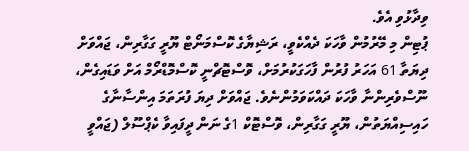ވިދާޅުވި އެވެ.
ޕުޓިން މި މޭރުމުން ވާހަކަ ދެއްކެވީ، ރަޝިޔާގެ ކޮސްމަނޯޓް ޔޫރީ ގަގާރިން، ޖައްވަށް ދިޔަތާ 61 އަހަރު ފުރުން ފާހަގަކުރުމަށް، ވޮސްޓޮޗްނީ ކޮސްމޮޑްރޯމް އަށް ވަޑައިގެން، ނޫސްވެރިންނާ ވާހަކަ ދައްކަވަމުންނެވެ. ޖައްވަށް ދިޔަ ފުރަތަމަ އިންސާނާގެ ހައިސިއްޔަތުން، ޔޫރީ ގަގާރިން، ވޮސްޓޮކް 1ގެ ނަން ދީފައިވާ ކެޕްސޫލް (ޖައްވީ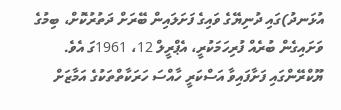އުޅަނދު)ގައި ދުނިޔޭގެ ވައިގެ ފަށަލައިން ބޭރަށް ދަތުރުކޮށް، ބިމުގެ ވަށައިގެން ބުރެއް ފުރިހަމަކުރީ، އެޕްރީލް 12، 1961ގަ އެވެ.
ޔޫކްރޭންގައި ފަށާފައިވާ އަސްކަރީ ހާއްސަ ހަރަކާތްތަކުގެ އަމާޒަށް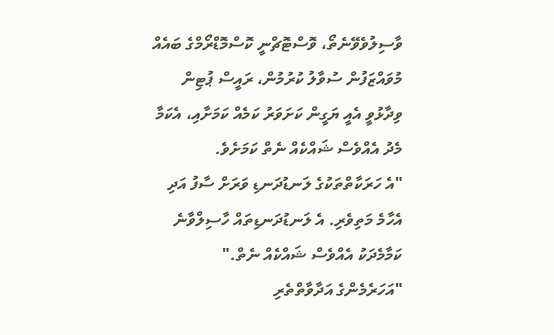ވާސިލުވެވޭނެތޯ، ވޮސްޓޮޗްނީ ކޮސްމޮޑްރޯމްގެ ބައެއް މުވައްޒަފުން ސުވާލު ކުރުމުން، ރައީސް ޕުޓިން ވިދާޅުވީ އެއީ ޔަގީން ކަށަވަރު ކަމެއް ކަމަށާއި، އެކަމާ މެދު އެއްވެސް ޝައްކެއް ނެތް ކަމަށެވެ.
"އެ ހަރަކާތްތަކުގެ ލަނޑުދަނޑި ވަރަށް ސާފު އަދި އެހާމެ މަތިވެރި. އެ ލަނޑުދަނޑިތައް ހާސިލްވާނެ ކަމާމެދަކު އެއްވެސް ޝައްކެއް ނެތް."
"އަހަރެމެންގެ އަދާވާތްތެރި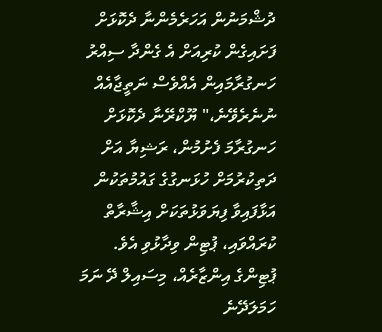ދުޝްމަނުން އަހަރެމެންނާ ދެކޮޅަށް ފަށައިގެން ކުރިއަށް އެ ގެންދާ ސިއްރު ހަނގުރާމައިން އެއްވެސް ނަތީޖާއެއް ނުނެރެވޭނެ،" ޔޫކްރޭނާ ދެކޮޅަށް ހަނގުރާމަ ފެށުމުން، ރަޝިޔާ އަށް ދަތިކުރުމަށް ހުޅަނގުގެ ގައުމުތަކުން އަޅާފައިވާ ފިޔަވަޅުތަކަށް އިޝާރާތް ކުރައްވައި، ޕުޓިން ވިދާޅުވި އެވެ.
ޕުޓިންގެ އިންޒާރެއް، މިސައިލް ދޭ ނަމަ ހަމަލަދޭނެ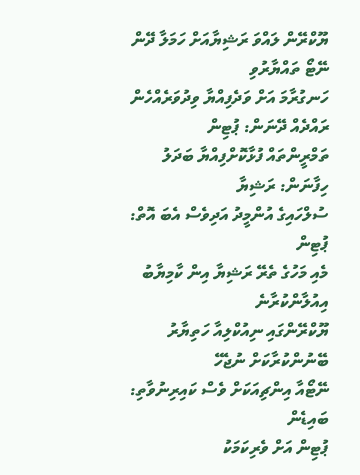ޔޫކްރޭން ލައްވަ ރަޝިޔާއަށް ހަމަލާ ދޭން ނޭޓޯ ތައްޔާރުވި
ހަނގުރާމަ އަށް ވަދެފިއްޔާ ވިދުވަރެއްހެން ރައްދެއް ދޭނަން: ޕުޓިން
ތަމްރީންތައް ފުޅާކޮށްފިއްޔާ ބަދަލު ހިފާނަން: ރަޝިޔާ
ސުލްހައިގެ އުންމީދު އަދިވެސް އެބަ އޮތް: ޕުޓިން
މެއި މަހުގެ ތެރޭ ރަޝިޔާ އިން ކާމިޔާބު އިއުލާންކުރާނެ
ޔޫކްރޭންގައި ނިއުކްލިއާ ހަތިޔާރު ބޭނުންކުރާކަށް ނުޖެހޭ
ނޭޓޯއާ އިންޗިއަކަށް ވެސް ކައިރިނުވާތި: ބައިޑެން
ޕުޓިން އަށް ވެރިކަމަކު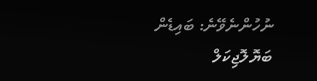ނުހުންނެވޭނެ: ބައިޑެން
ބަޔޮލޮޖިކަލް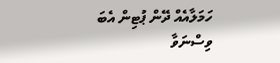ހަމަލާއެއް ދޭން ޕުޓިން އެބަ ވިސްނަވާ